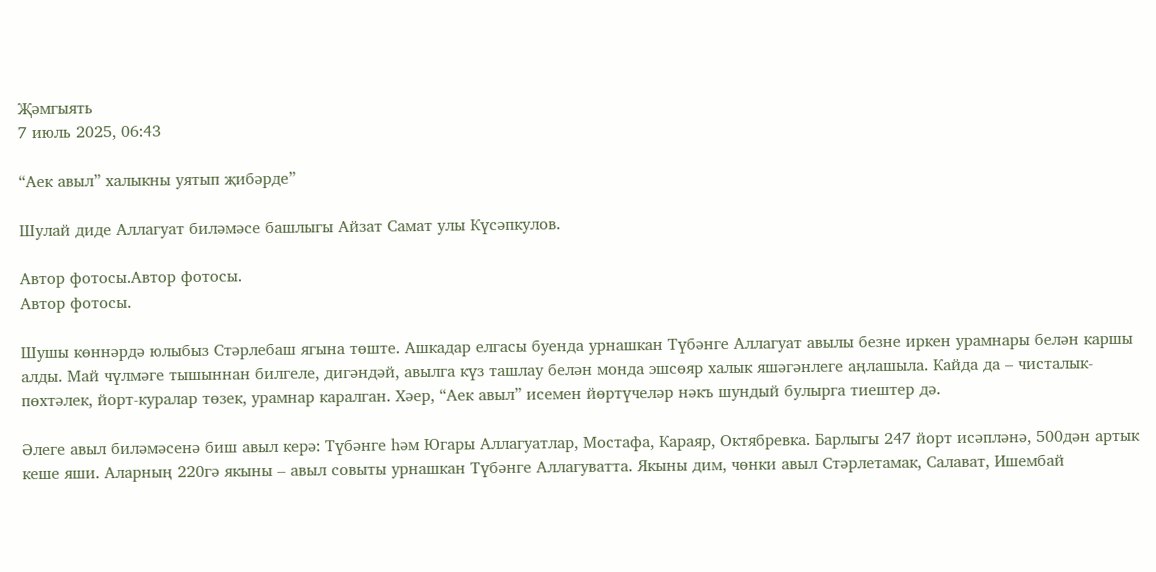Җәмгыять
7 июль 2025, 06:43

“Аек авыл” халыкны уятып җибәрде”

Шулай диде Аллагуат биләмәсе башлыгы Айзат Самат улы Күсәпкулов.

Автор фотосы.Автор фотосы.
Автор фотосы.

Шушы көннәрдә юлыбыз Стәрлебаш ягына төште. Ашкадар елгасы буенда урнашкан Түбәнге Аллагуат авылы безне иркен урамнары белән каршы алды. Май чүлмәге тышыннан билгеле, дигәндәй, авылга күз ташлау белән монда эшсөяр халык яшәгәнлеге аңлашыла. Кайда да – чисталык-пөхтәлек, йорт-куралар төзек, урамнар каралган. Хәер, “Аек авыл” исемен йөртүчеләр нәкъ шундый булырга тиештер дә.

Әлеге авыл биләмәсенә биш авыл керә: Түбәнге һәм Югары Аллагуатлар, Мостафа, Караяр, Октябревка. Барлыгы 247 йорт исәпләнә, 500дән артык кеше яши. Аларның 220гә якыны – авыл совыты урнашкан Түбәнге Аллагуватта. Якыны дим, чөнки авыл Стәрлетамак, Салават, Ишембай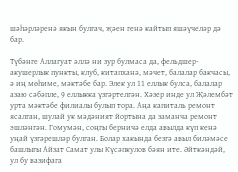шәһәрләренә якын булгач, җәен генә кайтып яшәүчеләр дә бар.

Түбәнге Аллагуат әллә ни зур булмаса да, фельдшер-акушерлык пункты, клуб, китапханә, мәчет, балалар бакчасы, ә иң мөһиме, мәктәбе бар. Элек ул 11 еллык булса, балалар азаю сәбәпле, 9 еллыкка үзгәртелгән. Хәзер инде ул Җәлембәт урта мәктәбе филиалы булып тора. Аңа капиталь ремонт ясалган, шулай ук мәдәният йортына да заманча ремонт эшләнгән. Гомумән, соңгы берничә елда авылда күп кенә уңай үзгәрешләр булган. Болар хакында безгә авыл биләмәсе башлыгы Айзат Самат улы Күсәпкулов бәян ите. Әйткәндәй, ул бу вазифага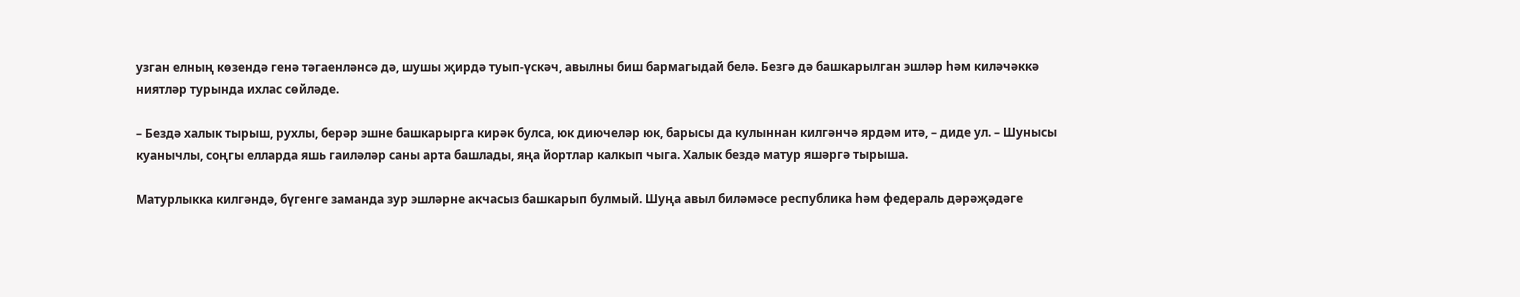узган елның көзендә генә тәгаенләнсә дә, шушы җирдә туып-үскәч, авылны биш бармагыдай белә. Безгә дә башкарылган эшләр һәм киләчәккә ниятләр турында ихлас сөйләде.

– Бездә халык тырыш, рухлы, берәр эшне башкарырга кирәк булса, юк диючеләр юк, барысы да кулыннан килгәнчә ярдәм итә, – диде ул. – Шунысы куанычлы, соңгы елларда яшь гаиләләр саны арта башлады, яңа йортлар калкып чыга. Халык бездә матур яшәргә тырыша.

Матурлыкка килгәндә, бүгенге заманда зур эшләрне акчасыз башкарып булмый. Шуңа авыл биләмәсе республика һәм федераль дәрәҗәдәге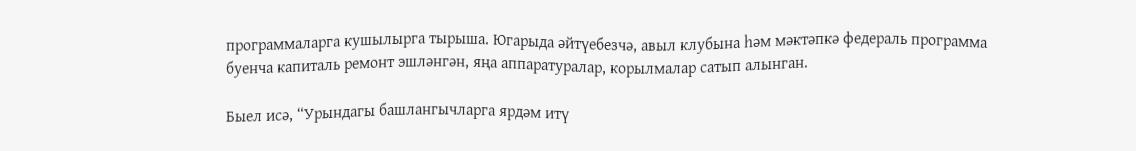программаларга кушылырга тырыша. Югарыда әйтүебезчә, авыл клубына һәм мәктәпкә федераль программа буенча капиталь ремонт эшләнгән, яңа аппаратуралар, корылмалар сатып алынган.

Быел исә, “Урындагы башлангычларга ярдәм итү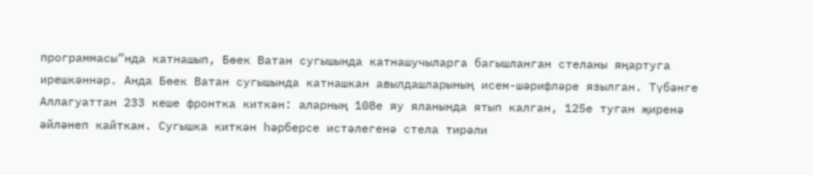программасы”нда катнашып, Бөек Ватан сугышында катнашучыларга багышланган стеланы яңартуга ирешкәннәр. Анда Бөек Ватан сугышында катнашкан авылдашларының исем-шәрифләре язылган. Түбәнге Аллагуаттан 233 кеше фронтка киткән: аларның 108е яу яланында ятып калган, 125е туган җиренә әйләнеп кайткан. Сугышка киткән һәрберсе истәлегенә стела тирәли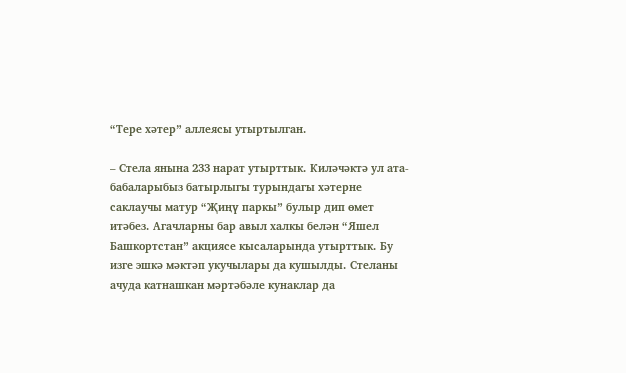“Тере хәтер” аллеясы утыртылган.

– Стела янына 233 нарат утырттык. Киләчәктә ул ата-бабаларыбыз батырлыгы турындагы хәтерне саклаучы матур “Җиңү паркы” булыр дип өмет итәбез. Агачларны бар авыл халкы белән “Яшел Башкортстан” акциясе кысаларында утырттык. Бу изге эшкә мәктәп укучылары да кушылды. Стеланы ачуда катнашкан мәртәбәле кунаклар да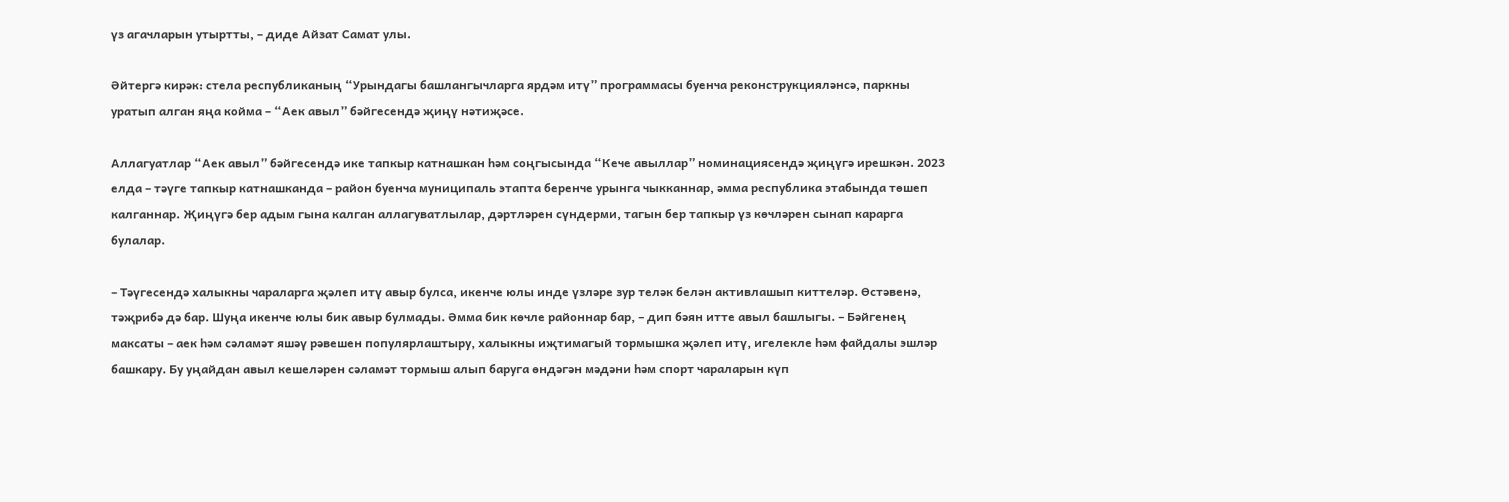үз агачларын утыртты, – диде Айзат Самат улы.

Әйтергә кирәк: стела республиканың “Урындагы башлангычларга ярдәм итү” программасы буенча реконструкцияләнсә, паркны уратып алган яңа койма – “Аек авыл” бәйгесендә җиңү нәтиҗәсе.

Аллагуатлар “Аек авыл” бәйгесендә ике тапкыр катнашкан һәм соңгысында “Кече авыллар” номинациясендә җиңүгә ирешкән. 2023 елда – тәүге тапкыр катнашканда – район буенча муниципаль этапта беренче урынга чыкканнар, әмма республика этабында төшеп калганнар. Җиңүгә бер адым гына калган аллагуватлылар, дәртләрен сүндерми, тагын бер тапкыр үз көчләрен сынап карарга булалар.

– Тәүгесендә халыкны чараларга җәлеп итү авыр булса, икенче юлы инде үзләре зур теләк белән активлашып киттеләр. Өстәвенә, тәҗрибә дә бар. Шуңа икенче юлы бик авыр булмады. Әмма бик көчле районнар бар, – дип бәян итте авыл башлыгы. – Бәйгенең максаты – аек һәм сәламәт яшәү рәвешен популярлаштыру, халыкны иҗтимагый тормышка җәлеп итү, игелекле һәм файдалы эшләр башкару. Бу уңайдан авыл кешеләрен сәламәт тормыш алып баруга өндәгән мәдәни һәм спорт чараларын күп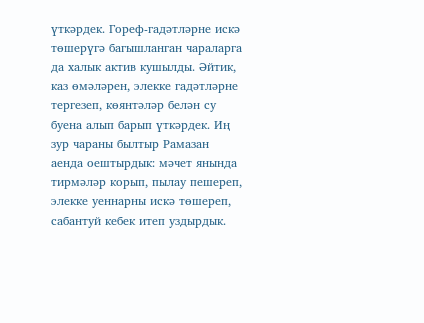үткәрдек. Гореф-гадәтләрне искә төшерүгә багышланган чараларга да халык актив кушылды. Әйтик, каз өмәләрен, элекке гадәтләрне тергезеп, көянтәләр белән су буена алып барып үткәрдек. Иң зур чараны былтыр Рамазан аенда оештырдык: мәчет янында тирмәләр корып, пылау пешереп, элекке уеннарны искә төшереп, сабантуй кебек итеп уздырдык.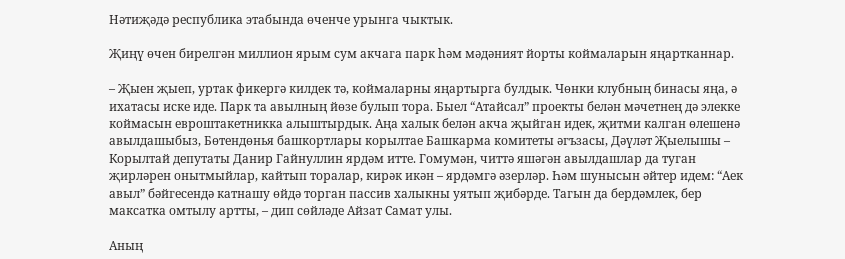Нәтиҗәдә республика этабында өченче урынга чыктык.

Җиңү өчен бирелгән миллион ярым сум акчага парк һәм мәдәният йорты коймаларын яңартканнар.

– Җыен җыеп, уртак фикергә килдек тә, коймаларны яңартырга булдык. Чөнки клубның бинасы яңа, ә ихатасы иске иде. Парк та авылның йөзе булып тора. Быел “Атайсал” проекты белән мәчетнең дә элекке коймасын евроштакетникка алыштырдык. Аңа халык белән акча җыйган идек, җитми калган өлешенә авылдашыбыз, Бөтендөнья башкортлары корылтае Башкарма комитеты әгъзасы, Дәүләт Җыелышы – Корылтай депутаты Данир Гайнуллин ярдәм итте. Гомумән, читтә яшәгән авылдашлар да туган җирләрен онытмыйлар, кайтып торалар, кирәк икән – ярдәмгә әзерләр. Һәм шунысын әйтер идем: “Аек авыл” бәйгесендә катнашу өйдә торган пассив халыкны уятып җибәрде. Тагын да бердәмлек, бер максатка омтылу артты, – дип сөйләде Айзат Самат улы.

Аның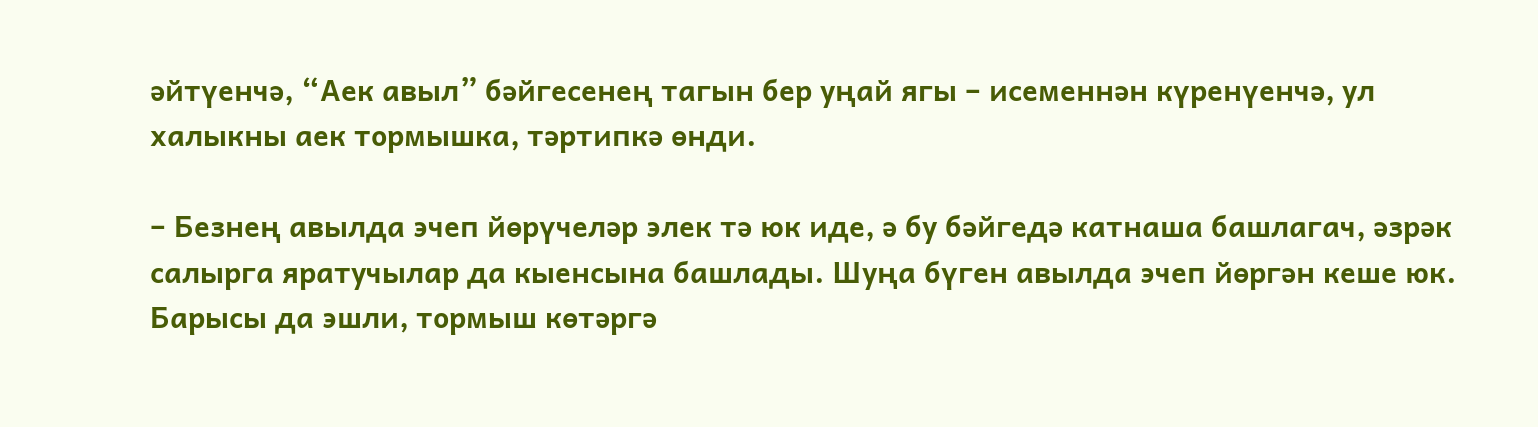әйтүенчә, “Аек авыл” бәйгесенең тагын бер уңай ягы – исеменнән күренүенчә, ул халыкны аек тормышка, тәртипкә өнди.

– Безнең авылда эчеп йөрүчеләр элек тә юк иде, ә бу бәйгедә катнаша башлагач, әзрәк салырга яратучылар да кыенсына башлады. Шуңа бүген авылда эчеп йөргән кеше юк. Барысы да эшли, тормыш көтәргә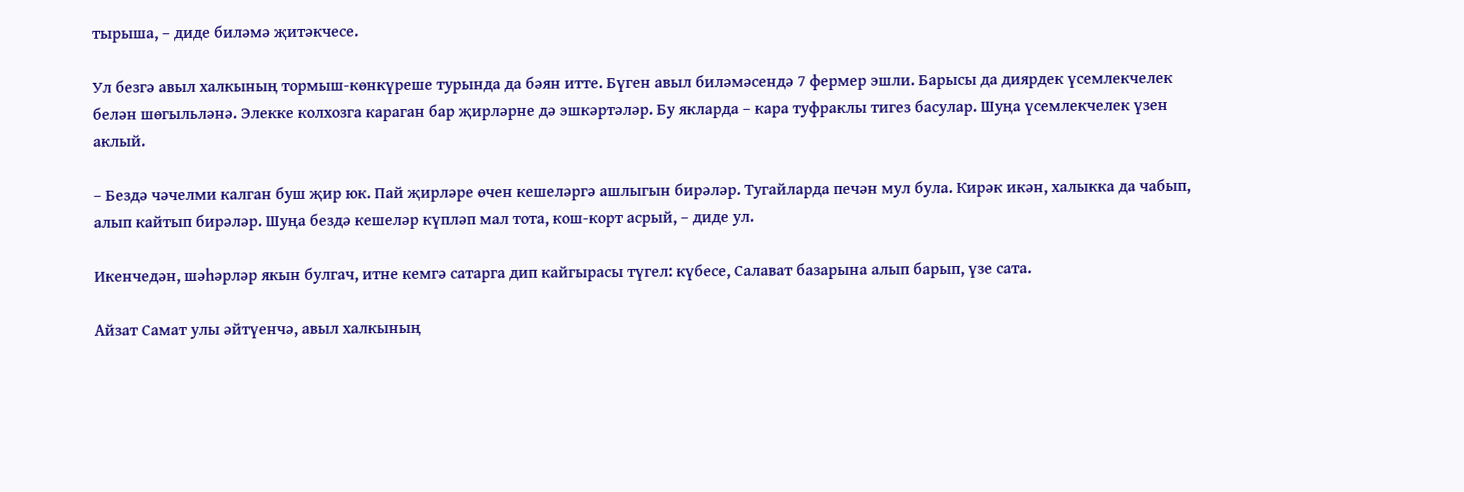тырыша, – диде биләмә җитәкчесе.

Ул безгә авыл халкының тормыш-көнкүреше турында да бәян итте. Бүген авыл биләмәсендә 7 фермер эшли. Барысы да диярдек үсемлекчелек белән шөгыльләнә. Элекке колхозга караган бар җирләрне дә эшкәртәләр. Бу якларда – кара туфраклы тигез басулар. Шуңа үсемлекчелек үзен аклый.

– Бездә чәчелми калган буш җир юк. Пай җирләре өчен кешеләргә ашлыгын бирәләр. Тугайларда печән мул була. Кирәк икән, халыкка да чабып, алып кайтып бирәләр. Шуңа бездә кешеләр күпләп мал тота, кош-корт асрый, – диде ул.

Икенчедән, шәһәрләр якын булгач, итне кемгә сатарга дип кайгырасы түгел: күбесе, Салават базарына алып барып, үзе сата.

Айзат Самат улы әйтүенчә, авыл халкының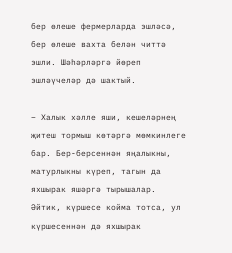бер өлеше фермерларда эшләсә, бер өлеше вахта белән читтә эшли. Шәһәрләргә йөреп эшләүчеләр дә шактый.

– Халык хәлле яши, кешеләрнең җитеш тормыш көтәргә мөмкинлеге бар. Бер-берсеннән яңалыкны, матурлыкны күреп, тагын да яхшырак яшәргә тырышалар. Әйтик, күршесе койма тотса, ул күршесеннән дә яхшырак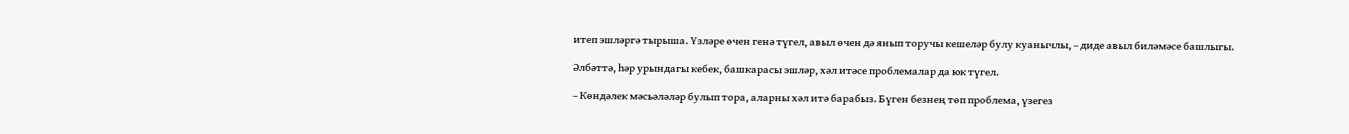итеп эшләргә тырыша. Үзләре өчен генә түгел, авыл өчен дә янып торучы кешеләр булу куанычлы, – диде авыл биләмәсе башлыгы.

Әлбәттә, һәр урындагы кебек, башкарасы эшләр, хәл итәсе проблемалар да юк түгел.

– Көндәлек мәсьәләләр булып тора, аларны хәл итә барабыз. Бүген безнең төп проблема, үзегез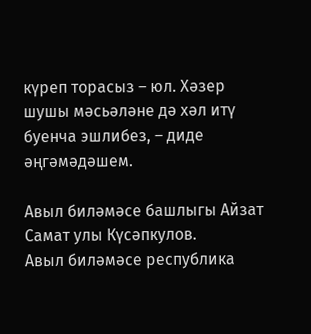күреп торасыз – юл. Хәзер шушы мәсьәләне дә хәл итү буенча эшлибез, – диде әңгәмәдәшем.

Авыл биләмәсе башлыгы Айзат Самат улы Күсәпкулов.
Авыл биләмәсе республика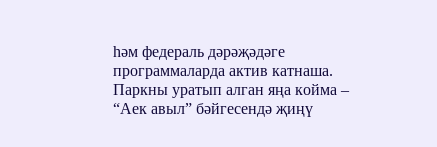һәм федераль дәрәҗәдәге программаларда актив катнаша.
Паркны уратып алган яңа койма – “Аек авыл” бәйгесендә җиңү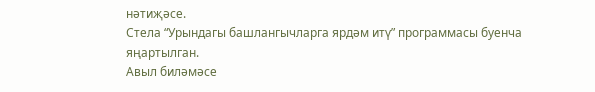нәтиҗәсе.
Стела “Урындагы башлангычларга ярдәм итү” программасы буенча яңартылган.
Авыл биләмәсе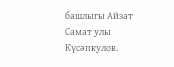башлыгы Айзат Самат улы Күсәпкулов.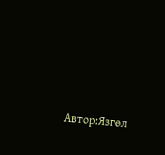Автор:Язгөл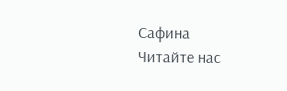Сафина
Читайте нас